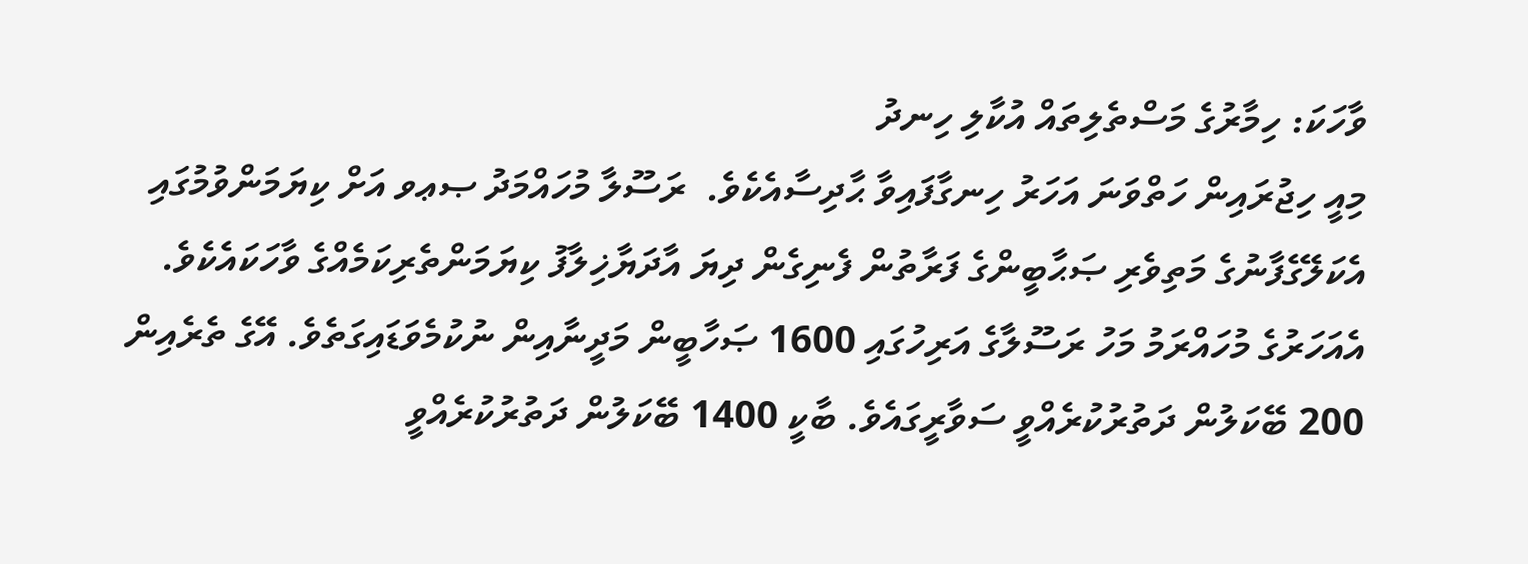ވާހަކަ: ހިމާރުގެ މަސްތެލިތައް އުކާލި ހިނދު
މިއީ ހިޖުރައިން ހަތްވަނަ އަހަރު ހިނގާފައިވާ ޙާދިސާއެކެވެ.  ރަސޫލާ މުހައްމަދު ޞޢވ އަށް ކިޔަމަންވުމުގައި އެކަލޭގެފާނުގެ މަތިވެރި ޞަޙާބީންގެ ފަރާތުން ފެނިގެން ދިޔަ އާދަޔާޚިލާފު ކިޔަމަންތެރިކަމެއްގެ ވާހަކައެކެވެ.
އެއަހަރުގެ މުހައްރަމު މަހު ރަސޫލާގެ އަރިހުގައި 1600 ޞަހާބީން މަދީނާއިން ނުކުމެވަޑައިގަތެވެ. އޭގެ ތެރެއިން 200 ބޭކަލުން ދަތުރުކުރެއްވީ ސަވާރީގައެވެ. ބާކީ 1400 ބޭކަލުން ދަތުރުކުރެއްވީ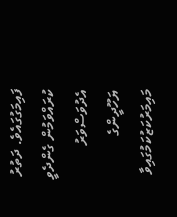ފައިމަގުގައެވެ. ދަތުރު ކުރައްވަމުން ގެންދެވީ އެދުވަސްވަރު ޔަހޫދީންގެ މައިމަރުކަޒުކަމުގައިވާ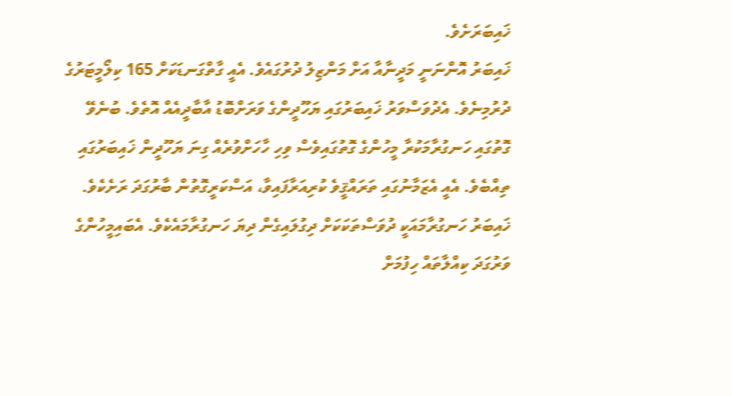ޚައިބަރަށެވެ.
ޚައިބަރު އޮންނަނީ މަދީނާއާ އަށް މަންޒިލު ދުރުގައެވެ. އެއީ ގާތްގަނޑަކަށް 165 ކިލޯމީޓަރުގެ ދުރުމިނެވެ. އެދުވަސްވަރު ޚައިބަރުގައި ޔަހޫދީންގެ ވަރަށްބޮޑު އާބާދީއެއް އޮތެވެ. ބުނެވޭ ގޮތުގައި ހަނގުރާމަކުރާ މީހުންގެ ގޮތުގައިވެސް ވިހި ހާހަށްވުރެއް ގިނަ ޔަހޫދީން ޚައިބަރުގައި ތިއްބެވެ. އެއީ އެޒަމާނުގައި ތަރައްޤީވެ ކުރިއަރާފައިވާ، އަސްކަރީގޮތުން ބާރުގަދަ ރަށެކެވެ.
ޚައިބަރު ހަނގުރާމައަކީ ދުވަސްތަކަކަށް ދިގުލައިގެން ދިޔަ ހަނގުރާމައެކެވެ. އެބައިމީހުންގެ ވަރުގަދަ ކިއްލާތައް ހިފުމަށް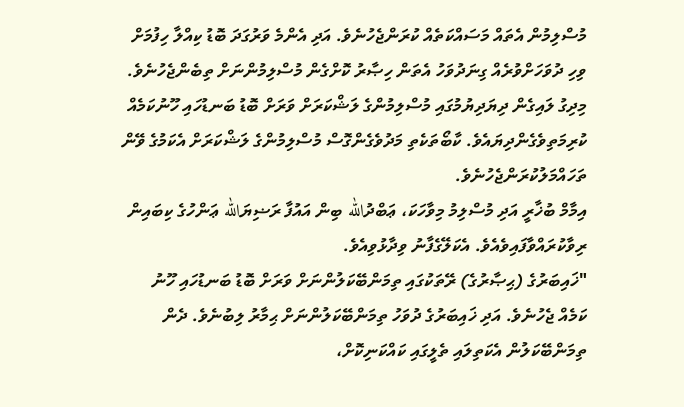މުސްލިމުން އެތައް މަސައްކަތެއް ކުރަންޖެހުނެވެ. އަދި އެންމެ ވަރުގަދަ ބޮޑު ކިއްލާ ހިފުމަށް ވިހި ދުވަހަށްވުރެއް ގިނަދުވަހު އެތަން ހިޞާރު ކޮށްގެން މުސްލިމުންނަށް ތިބެންޖެހުނެވެ.
މިދިގު ލައިގެން ދިޔަދިޔުމުގައި މުސްލިމުންގެ ލަޝްކަރަށް ވަރަށް ބޮޑު ބަނޑުހައި ހޫނުކަމެއް ކުރިމަތިވެގެންދިޔައެވެ. ކާބޯތަކެތި މަދުވެގެންގޮސް މުސްލިމުންގެ ލަޝްކަރަށް އެކަމުގެ ވޭން ތަހައްމަލުކުރަންޖެހުނެވެ.
އިމާމް ބުޚާރީ އަދި މުސްލިމު މިވާހަކަ، ޢަބްދުالله ބިން އައުފާ ރަޟިޔަالله ޢަންހުގެ ކިބައިން ރިވާކުރައްވާފައިވެއެވެ. އެކަލޭގެފާނު ވިދާޅުވިއެވެ.
"ޚައިބަރުގެ (ޙިޞާރުގެ) ރޭތަކުގައި ތިމަންބޭކަލުންނަށް ވަރަށް ބޮޑު ބަނޑުހައި ހޫނު ކަމެއް ޖެހުނެވެ. އަދި ޚައިބަރުގެ ދުވަހު ތިމަންބޭކަލުންނަށް ޙިމާރު ލިބުނެވެ. ދެން ތިމަންބޭކަލުން އެކަތިލައި ތެލީގައި ކައްކަނިކޮށް،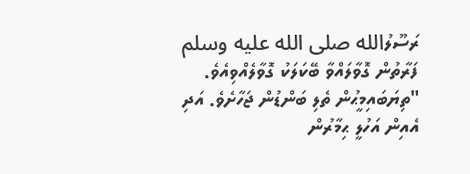ރަސޫލުالله صلى الله عليه وسلم ފަރާތުން ގޮވާލައްވާ ބޭކަލަކު ގޮވާލެއްވިއެވެ.
"ތިޔަބައިމީޙުން ތެލި ބަންޑުން ޖަހާށެވެ. އަދި އެއިން އަހުލީ ޙިމާރުން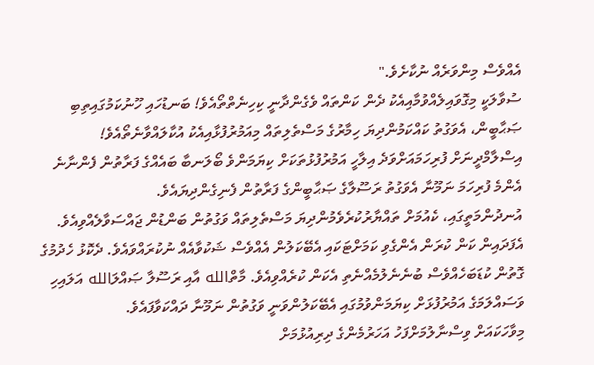އެއްވެސް މިންވަރެއް ނުކާށެވެ."
ސުވާލަކީ މިގޮވައިލެއްވުމާއިއެކު ދެން ކަންތައް ވެގެންދާނީ ކިހިނެތްތޯއެވެ! ބަނޑުހައި ހޫނުކަމުގައިތިބި ޞަޙާބީން، އެވަގުތު ކައްކަމުންދިޔަ ހިމާރުގެ މަސްތެލިތައް މިއަމުރުފުޅާއިއެކު އުކާލައްވާނެތޯއެވެ!
އިސްލާމްދީނަށް ފުރިހަމައަށްވަދެ އިލާހީ އަމުރުފުޅުތަކަށް ކިޔަމަންވެ ބޯލަނބާ ބައެއްގެ ފަރާތުން ފެންނާނެ އެންމެ ފުރިހަމަ ނަމޫނާ އެވަގުތު ރަސޫލާގެ ޞަޙާބީންގެ ފަރާތުން ފެނިގެންދިޔައެވެ.
އުނދުންމަތީގައި، ކެއުމަށް ތައްޔާރުކުރެވެމުންދިޔަ މަސްތެލިތައް ވަގުތުން ބަންޑުން ޖައްސަވާލެއްވިއެވެ. އެފަދައިން ކަން ކުރަން އެންގެވި ކަމަށްޓަކައި އެބޭކަލުން އެއްވެސް ޝަކުވާއެއް ނުކުރައްވައެވެ. ދެކޮޅު ހެދުމުގެ ގޮތުން ކުޑަބަހެއްވެސް ބުނެނެލުމެއްނެތި އެކަން ކުރެއްވިއެވެ. މާތްالله އާއި ރަސޫލާ ޞައްލަالله އަލައިހި ވަސައްލަމަގެ އަމުރުފުޅަށް ކިޔަމަންވުމުގައި އެބޭކަލުންވަނީ ވަގުތުން ނަމޫނާ ދައްކަވާފައެވެ.
މިވާހަކައަށް ވިސްނާލުމަށްފަހު އަހަރުމެންގެ ދިރިއުޅުމަށް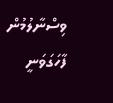ވިސްނާލުމުން ފާހަގަވަނީ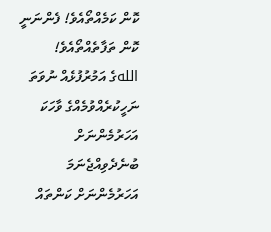ކޮން ކަމެއްތޯއެވެ! ފެންނަނީ ކޮން ތަފާތެއްތޯއެވެ!
اللهގެ އަމުރުފުޅެއް ނުވަތަ ނަހީކުރެއްވުމެއްގެ ވާހަކަ އަހަރުމެންނަށް ބުނެދެވިއްޖެނަމަ އަހަރުމެންނަށް ކަންތައް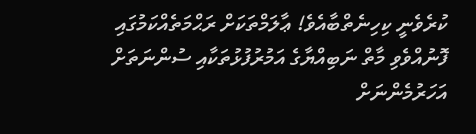ކުރެވެނީ ކިހިނެތްބާއެވެ! ޢާލަމްތަކަށް ރަޙްމަތެއްކަމުގައި ފޮނުއްވެވި މާތް ނަބިއްޔާގެ އަމުރުފުޅުތަކާއި ސުންނަތަށް އަހަރުމެންނަށް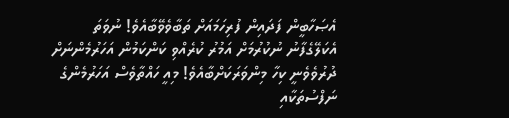އެޞަހާބީން ފަދައިން ފުރިހަމައަށް ތަބާވެވޭބާއެވެ! ނުވަތަ އެކަލޭގެފާނު ނުކުރުމަށް އަމުރު ކުރެއްވި ކަންކަމުން އަހަރުމެންނަށް ދުރުވެވެނީ ކިހާ މިންވަރަކަށްބާއެވެ! މިއީ ހައްތާވެސް އަހަރުމެންގެ ނަފްސުތަކާއި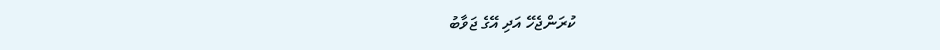ކުރަންޖެހޭ އަދި އޭގެ ޖަވާބު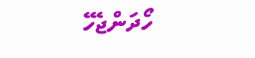ހޯދަންޖެހޭ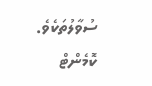ސުވާލުތަކެވެ.
ކޮމެންޓް